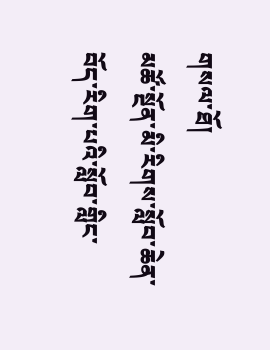གསལ་ཐོ།
མཚོ་སྔོན་མི་རིགས་སློབ་ཆེན་བོད་རིག་པའི་སློབ་གླིང་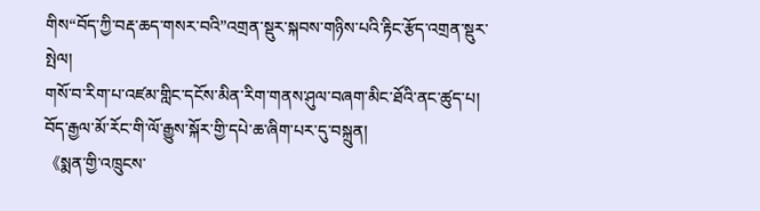གིས“བོད་ཀྱི་བརྡ་ཆད་གསར་བའི”འགྲན་སྡུར་སྐབས་གཉིས་པའི་རྟིང་རྩོད་འགྲན་སྡུར་སྤེལ།
གསོ་བ་རིག་པ་འཛམ་གླིང་དངོས་མིན་རིག་གནས་ཤུལ་བཞག་མིང་ཐོའི་ནང་ཚུད་པ།
བོད་རྒྱལ་མོ་རོང་གི་ལོ་རྒྱུས་སྐོར་གྱི་དཔེ་ཆ་ཞིག་པར་དུ་བསྐྲུན།
《སྨན་གྱི་འཁྲུངས་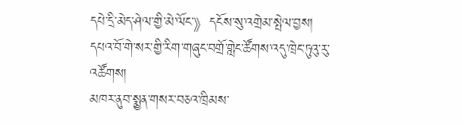དཔེ་དྲི་མེད་ཤེལ་གྱི་མེ་ལོང་》དངོས་སུ་འགྲེམ་སྤེལ་བྱས།
དཔའ་བོ་གེ་སར་གྱི་རིག་གཞུང་བགྲོ་གླེང་ཚོགས་འདུ་ཁྲེང་ཏུའུ་རུ་འཚོགས།
མཁར་ནུབ་སྨྱན་གསར་བཅའ་ཁྲིམས་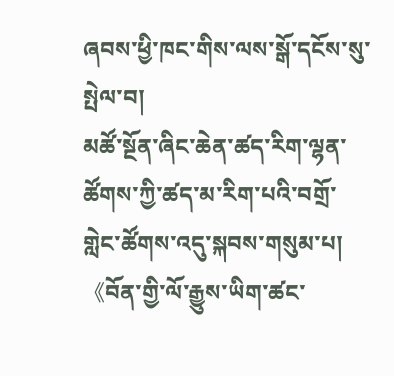ཞབས་ཕྱི་ཁང་གིས་ལས་སྒོ་དངོས་སུ་སྤེལ་བ།
མཚོ་སྔོན་ཞིང་ཆེན་ཚད་རིག་ལྷན་ཚོགས་ཀྱི་ཚད་མ་རིག་པའི་བགྲོ་གླེང་ཚོགས་འདུ་སྐབས་གསུམ་པ།
《བོན་གྱི་ལོ་རྒྱུས་ཡིག་ཚང་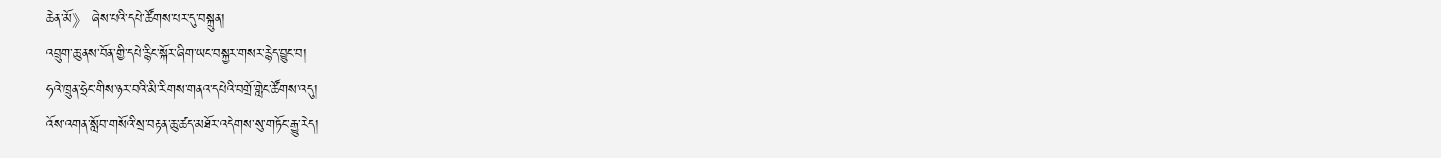ཆེན་མོ》 ཞེས་པའི་དཔེ་ཚོགས་པར་དུ་བསྐྲུན།
འབྲུག་ཆུ་ནས་བོན་གྱི་དཔེ་རྙིང་སྐོར་ཞིག་ཡང་བསྐྱར་གསར་རྙེད་བྱུང་བ།
ཧའེ་ཁྲུན་ཧྲེང་གིས་ཉར་བའི་མི་རིགས་གནའ་དཔེའི་བགྲོ་གླེང་ཚོགས་འདུ།
འོས་འགན་སློབ་གསོའི་སྲ་བརྟན་ཆུ་ཚད་མཐོར་འདེགས་སུ་གཏོང་རྒྱུ་རེད།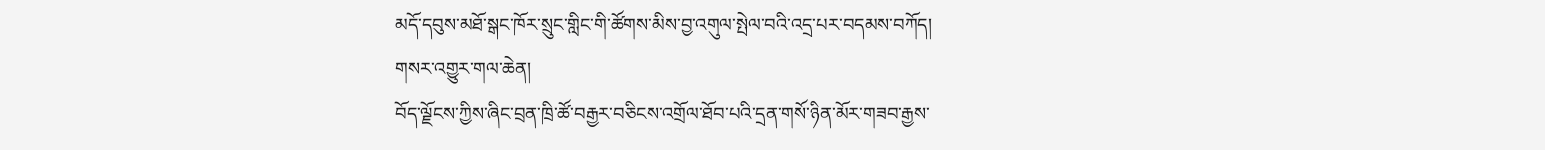མདོ་དབུས་མཐོ་སྒང་ཁོར་སྲུང་གླིང་གི་ཚོགས་མིས་བྱ་འགུལ་སྤེལ་བའི་འདྲ་པར་བདམས་བཀོད།
གསར་འགྱུར་གལ་ཆེན།
བོད་ལྗོངས་ཀྱིས་ཞིང་བྲན་ཁྲི་ཚོ་བརྒྱར་བཅིངས་འགྲོལ་ཐོབ་པའི་དྲན་གསོ་ཉིན་མོར་གཟབ་རྒྱས་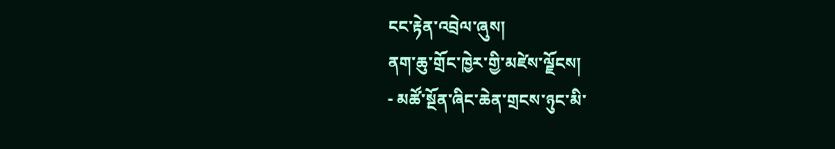ངང་རྟེན་འབྲེལ་ཞུས།
ནག་ཆུ་གྲོང་ཁྱེར་གྱི་མཛེས་ལྗོངས།
- མཚོ་སྔོན་ཞིང་ཆེན་གྲངས་ཉུང་མི་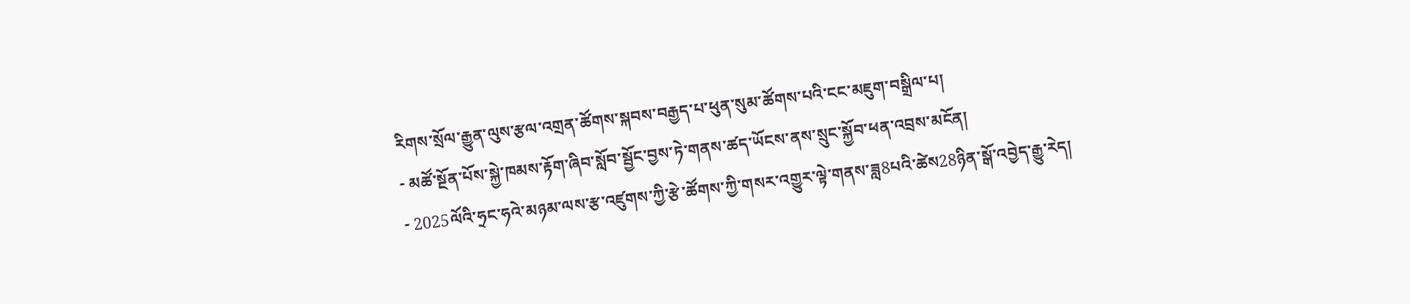རིགས་སྲོལ་རྒྱུན་ལུས་རྩལ་འགྲན་ཚོགས་སྐབས་བརྒྱད་པ་ཕུན་སུམ་ཚོགས་པའི་ངང་མཇུག་བསྒྲིལ་པ།
- མཚོ་སྔོན་པོས་སྐྱེ་ཁམས་རྟོག་ཞིབ་སློབ་སྦྱོང་བྱས་ཏེ་གནས་ཚད་ཡོངས་ནས་སྲུང་སྐྱོབ་ཕན་འབྲས་མངོན།
- 2025ལོའི་ཧྲང་ཧའེ་མཉམ་ལས་རྩ་འཛུགས་ཀྱི་རྩེ་ཚོགས་ཀྱི་གསར་འགྱུར་ལྟེ་གནས་ཟླ8པའི་ཚེས28ཉིན་སྒོ་འབྱེད་རྒྱུ་རེད།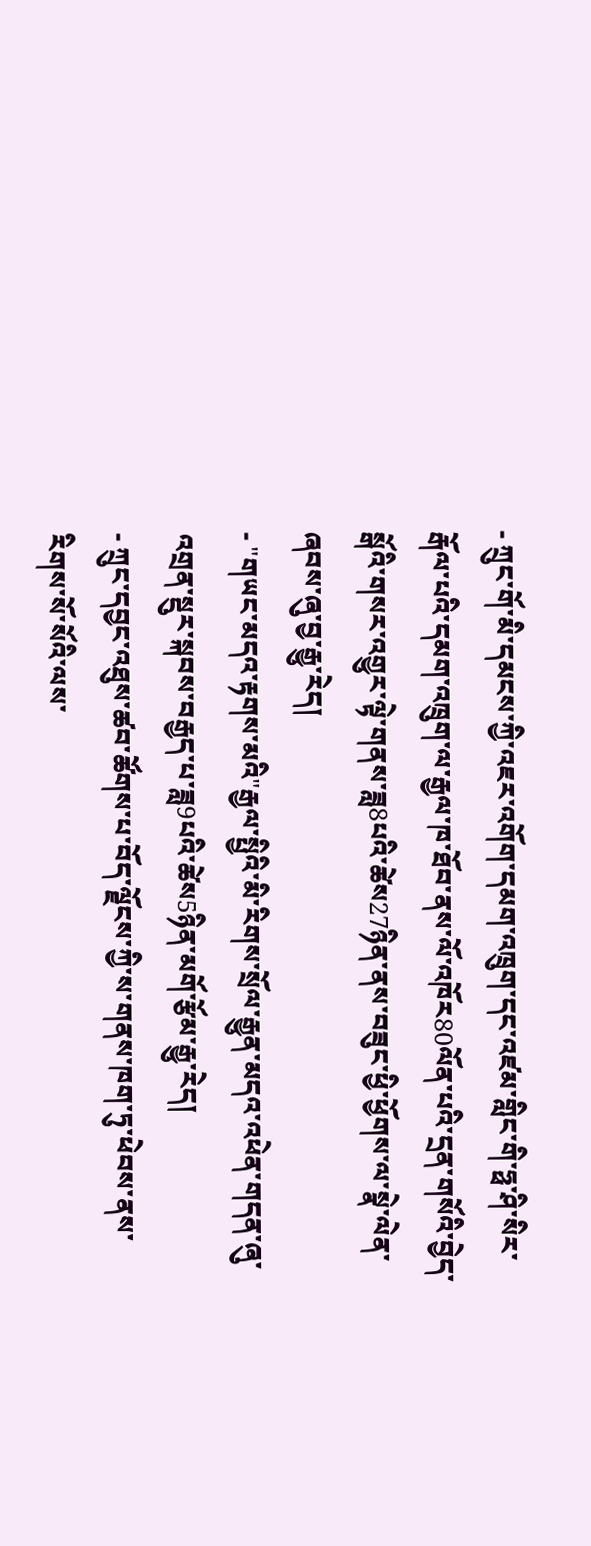- ཀྲུང་གོ་མི་དམངས་ཀྱི་འཇར་འགོག་དམག་འཁྲུག་དང་འཛམ་གླིང་གི་ཧྥ་ཤི་སིར་རྒོལ་པའི་དམག་འཁྲུག་ལ་རྒྱལ་ཁ་ཐོབ་ནས་ལོ་འཁོར80ལོན་པའི་དྲན་གསོའི་བྱེད་སྒོའི་གསར་འགྱུར་ལྟེ་གནས་ཟླ8པའི་ཚེས27ཉིན་ནས་བཟུང་ཕྱི་ཕྱོགས་ལ་སྣེ་ལེན་ཞབས་ཞུ་བྱ་རྒྱུ་རེད།
- "གཡང་མདའ་རྟགས་མའི"རྒྱལ་སྤྱིའི་མི་རིགས་སྲོལ་རྒྱུན་མདའ་འཕེན་གདན་ཞུ་འགྲན་སྡུར་སྐབས་བརྒྱད་པ་ཟླ9པའི་ཚེས5ཉིན་མགོ་རྩོམ་རྒྱུ་རེད།
- ཀྲུང་དབྱང་འཐུས་ཚབ་ཚོགས་པ་བོད་ལྗོངས་ཀྱི་ས་གནས་ཁག་ཏུ་ཕེབས་ནས་རིགས་སོ་སོའི་ལས་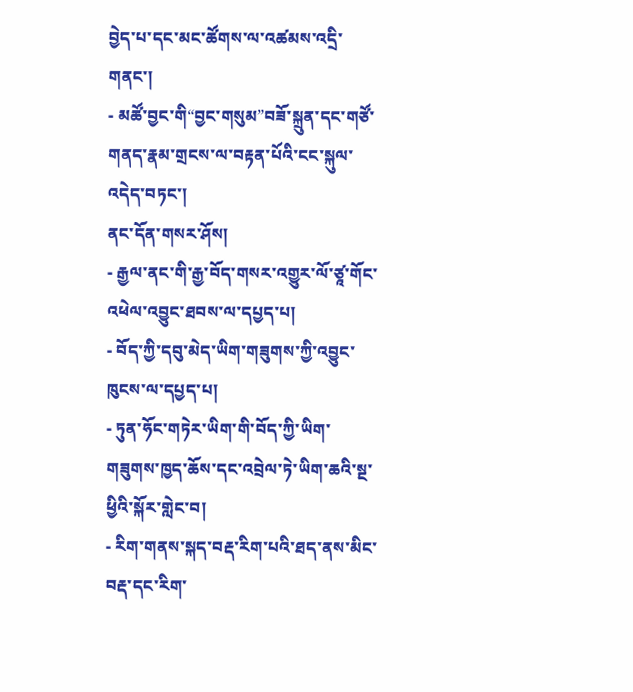བྱེད་པ་དང་མང་ཚོགས་ལ་འཚམས་འདྲི་གནང་།
- མཚོ་བྱང་གི“བྱང་གསུམ”བཟོ་སྐྲུན་དང་གཙོ་གནད་རྣམ་གྲངས་ལ་བརྟན་པོའི་ངང་སྐུལ་འདེད་བཏང་།
ནང་དོན་གསར་ཤོས།
- རྒྱལ་ནང་གི་རྒྱ་བོད་གསར་འགྱུར་ལོ་ཙཱ་གོང་འཕེལ་འབྱུང་ཐབས་ལ་དཔྱད་པ།
- བོད་ཀྱི་དབུ་མེད་ཡིག་གཟུགས་ཀྱི་འབྱུང་ཁུངས་ལ་དཔྱད་པ།
- ཏུན་ཧོང་གཏེར་ཡིག་གི་བོད་ཀྱི་ཡིག་གཟུགས་ཁྱད་ཆོས་དང་འབྲེལ་ཏེ་ཡིག་ཆའི་སྔ་ཕྱིའི་སྐོར་གླེང་བ།
- རིག་གནས་སྐད་བརྡ་རིག་པའི་ཐད་ནས་མིང་བརྡ་དང་རིག་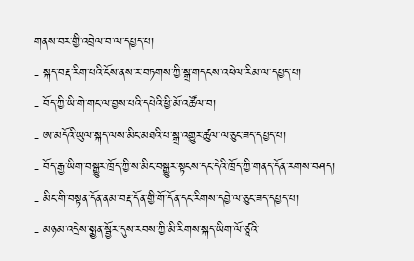གནས་བར་གྱི་འབྲེལ་བ་ལ་དཔྱད་པ།
- སྐད་བརྡ་རིག་པའི་ངོས་ནས་ར་བཏགས་ཀྱི་སྒྲ་གདངས་འཕེལ་རིམ་ལ་དཔྱད་པ།
- བོད་ཀྱི་ཡི་གེ་གང་ལ་བྱས་པའི་དཔེའི་ཕྱི་མོ་འཚོལ་བ།
- ཨ་མདོའི་ཡུལ་སྐད་ལས་མིང་མཐའི་པ་སྒྲ་འགྱུར་ཚུལ་ལ་ཅུང་ཟད་དཔྱད་པ།
- བོད་རྒྱ་ཡིག་བསྒྱུར་ཁྲོད་ཀྱི་ས་མིང་བསྒྱུར་སྟངས་དང་དེའི་ཁྲོད་ཀྱི་གནད་དོན་རགས་བཤད།
- མིང་གི་བསྟན་དོན་ནམ་བརྡ་དོན་གྱི་གོ་དོན་དང་རིགས་དབྱེ་ལ་ཅུང་ཟད་དཔྱད་པ།
- མཉམ་འདྲེས་སྨྱན་སྦྱོར་དུས་རབས་ཀྱི་མི་རིགས་སྐད་ཡིག་ལོ་ཙཱའི་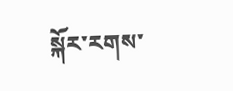སྐོར་རགས་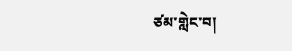ཙམ་གླེང་བ།